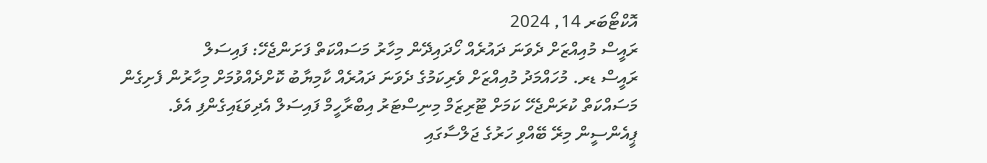އޮކްޓޯބަރ 14, 2024
ރައީސް މުއިއްޒަށް ދެވަނަ ދައުރެއް ހޯދައިދޭން މިހާރު މަސައްކަތް ފަށަންޖެހޭ: ފައިސަލް
ރައީސް ޑރ. މުހައްމަދު މުއިއްޒަށް ވެރިކަމުގެ ދެވަނަ ދައުރެއް ކާމިޔާބު ކޮށްދެއްވުމަށް މިހާރުން ފެށިގެން މަސައްކަތް ކުރަންޖެހޭ ކަމަށް ޓޫރިޒަމް މިނިސްޓަރު އިބްރާހީމް ފައިސަލް އެދިވަޑައިގެންފި އެވެ.
ޕީއެންސީން މިރޭ ބޭއްވި ހަރުގެ ޖަލްސާގައި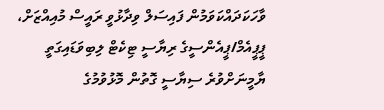ވާހަކަދައްކަވަމުން ފައިސަލް ވިދާޅުވީ ރައީސް މުއިއްޒަށް، ޕީޕީއެމް/ޕީއެންސީގެ ރިޔާސީ ޓިކެޓް ލިބިވަޑައިގަތީ ޔާމީނަށްވުރެ ސިޔާސީ ގޮތުން މޮޅުވުމުގެ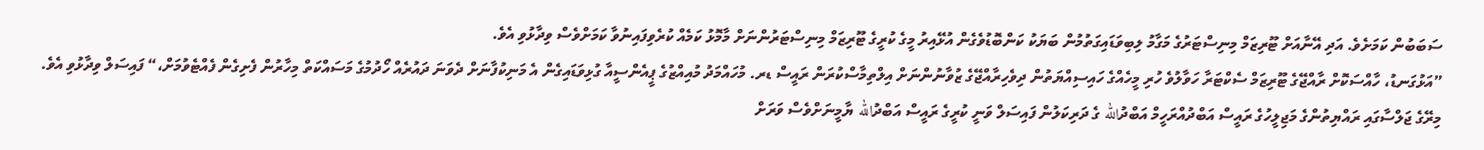ސަބަބުން ކަމަށެވެ. އަދި އޭނާއަށް ޓޫރިޒަމް މިނިސްޓަރުގެ މަގާމު ލިބިވަޑައިގަތުމުން ބަޔަކު ކަންބޮޑުވެގެން އުޅޭއިރު މީގެ ކުރީގެ ޓޫރިޒަމް މިނިސްޓަރުންނަށް މާމޮޅު ކަމެއް ކުރެވިފައިނުވާ ކަމަށްވެސް ވިދާޅުވި އެވެ.
”އަޅުގަނޑު، ހާއްސަކޮށް ރާއްޖޭގެ ޓޫރިޒަމް ސެކްޓަރާ ހަވާލުވެ ހުރި މީހެއްގެ ހައިސިއްޔަތުން ދިވެހިރާއްޖޭގެ ޒުވާނުންނަށް އިލްތިމާސްކުރަން ރައީސް ޑރ. މުހައްމަދު މުއިއްޒުގެ ޕީއެންސީއާ ގުޅިވަޑައިގެން އެ މަނިކުފާނަށް ދެވަނަ ދައުރެއް ހޯދުމުގެ މަސައްކަތް މިހާރުން ފެށިގެން ފެއްޓެވުމަށް،“ ފައިސަލް ވިދާޅުވި އެވެ.
މިރޭގެ ޖަލްސާގައި ރައްޔިތުންގެ މަޖިލީހުގެ ރައީސް އަބްދުއްރަހީމް އަބްދުالله ގެ ދަރިކަލުން ފައިސަލް ވަނީ ކުރީގެ ރައީސް އަބްދުالله ޔާމީނަށްވެސް ވަރަށް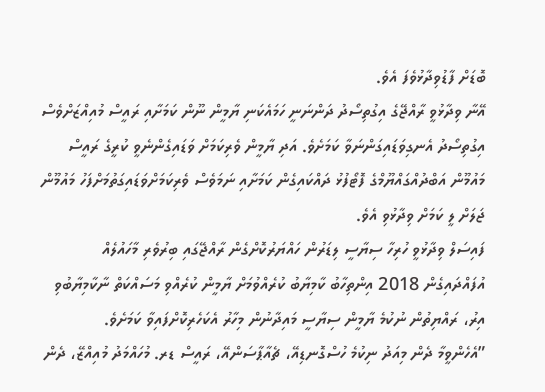ބޮޑަށް ފާޑުވިދާޅުވެފަ އެވެ.
އޭނާ ވިދާޅުވީ ރާއްޖޭގެ އިގުތިސޯދު ދަންނަނީ ހަމައެކަނި ޔާމީން ނޫން ކަމަށާއި ރައީސް މުއިއްޒަށްވެސް އިގުތިސޯދު އެނގިވަޑައިގަންނަވާ ކަމަށެވެ. އަދި ޔާމީން ވެރިކަމަށް ވަޑައިގެންނެވީ ކުރީގެ ރައީސް މައުމޫން އަބްދުއްގައްޔޫމްގެ ފޮޓޯފުޅު ދައްކައިގެން ކަމަށާއި ނަމަވެސް ވެރިކަމަށްވަޑައިގަތުމަށްފަހު މައުމޫން ޖަލަށް ލީ ކަމަށް ވިދާޅުވި އެވެ.
ފައިސަލް ވިދާޅުވީ ހުރިހާ ސިޔާސީ ލިޑަރުން ހައްޔަރުކޮށްގެން ރާއްޖޭގައި ބިރުވެރި މާހައުލެއް އުފައްދައިގެން 2018 އިންތިހާބު ކާމިޔާބު ކުރެއްވުމަށް ޔާމީން ކުރެއްވި މަސައްކަތް ނާކާމިޔާބުވި އިރު، ރައްޔިތުން ނުކުމެ ޔާމީން ސިޔާސީ މައިދާނުން މިހާރު އެކަހެރިކޮށްފައިވާ ކަމަށެވެ.
”އެހެންވީމާ ދެން މިއަދު ނިކުމެ ހުސްގޮނޑިއޭ، ޗެއާޕާސަންއޭ، ރައީސް ޑރ. މުހައްމަދު މުއިއްޒޭ، ދެން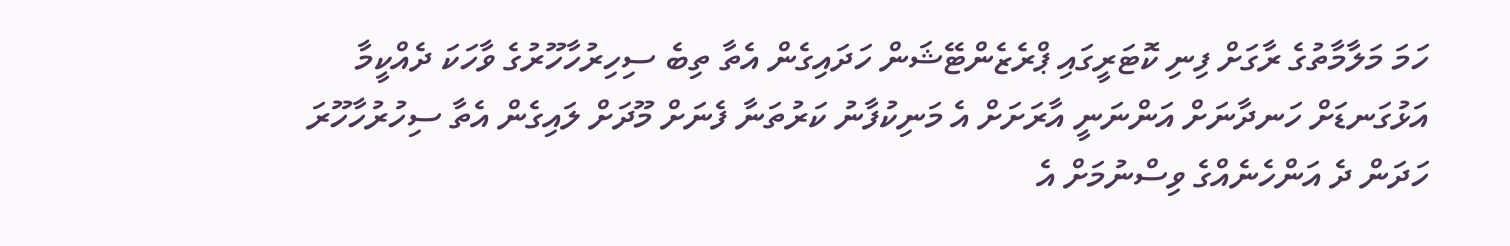ހަމަ މަލާމާތުގެ ރާގަށް ފިނި ކޮޓަރީގައި ޕްރެޒެންޓޭޝަން ހަދައިގެން އެތާ ތިބެ ސިހިރުހާހޫރުގެ ވާހަކަ ދެއްކީމާ އަޅުގަނޑަށް ހަނދާނަށް އަންނަނީ އާރަށަށް އެ މަނިކުފާނު ކަރުތަނާ ފެނަށް މޫދަށް ލައިގެން އެތާ ސިހުރުހާހޫރަ ހަދަން ދެ އަންހެނެއްގެ ވިސްނުމަށް އެ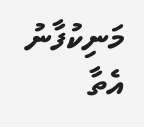މަނިކުފާނު އެތާ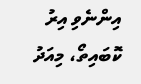އިންނެވި އިރު ކޮބައިތޯ، މިއަދު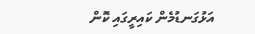އަޅުގަނޑުމެން ކައިރީގައި ކޮން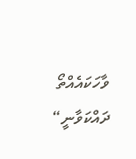ވާހަކައެއްތޯ ދައްކަވާނީ“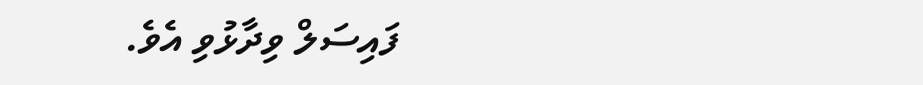ފައިސަލް ވިދާޅުވި އެވެ.